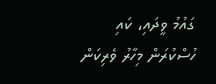ގައުމު ވީދައި، ކައި ހުސްކުރަން މިހާރު ވެރިކަން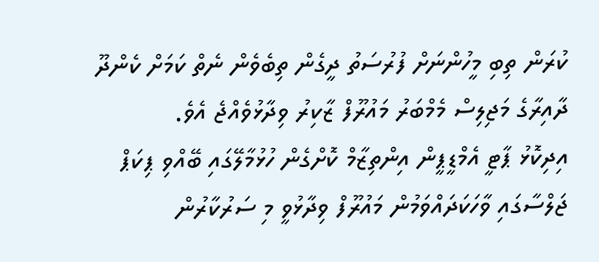ކުރަން ތިބި މީހުންނަށް ފުރުސަތު ދީގެން ތިބެވެން ނެތް ކަމަށް ކެންދޫ ދާއިރާގެ މަޖިލިސް މެމްބަރު މައުރޫފް ޒާކިރު ވިދާޅުވެއްޖެ އެވެ.
އިދިކޮޅު ޕާޓީ އެމްޑީޕީން އިންތިޒާމް ކޮށްގެން ހުޅުމާލޭގައި ބޭއްވި ޕިކަޕް ޖަލްސާގައި ވާހަކަދައްވަމުން މައުރޫފް ވިދާޅުވީ މި ސަރުކާރުން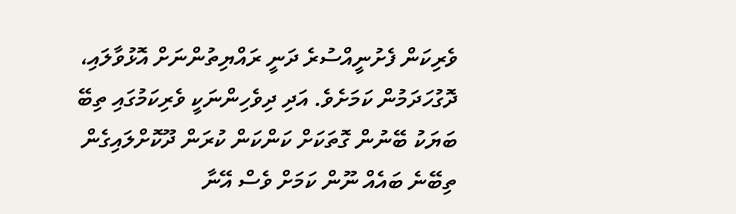ވެރިކަން ފެށުނީއްސުރެ ދަނީ ރައްޔިތުންނަށް އޮޅުވާލައި، ދޮގުހަދަމުން ކަމަށެވެ. އަދި ދިވެހިންނަކީ ވެރިކަމުގައި ތިބޭ ބަޔަކު ބޭނުން ގޮތަކަށް ކަންކަން ކުރަން ދޫކޮށްލައިގެން ތިބޭނެ ބައެއް ނޫން ކަމަށް ވެސް އޭނާ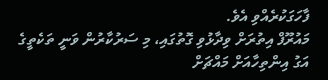ފާހަގަކުރެއްވި އެވެ.
މައުރޫފް އިތުރަށް ވިދާޅުވި ގޮތުގައި، މި ސަރުކާރުން ވަނީ ތަކެތީގެ އަގު އިންތިހާއަށް މައްޗަށް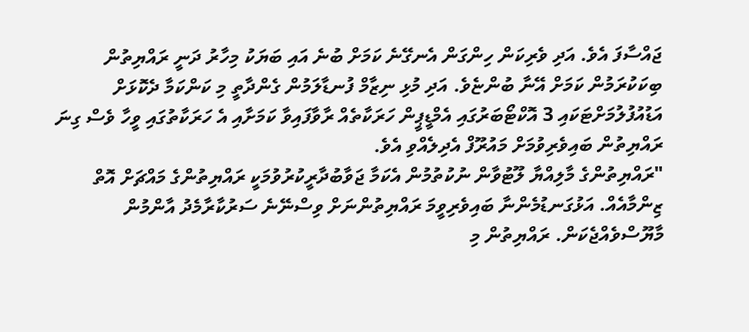ޖައްސާފަ އެވެ. އަދި ވެރިކަން ހިންގަން އެނގޭނެ ކަމަށް ބުނެ އައި ބަޔަކު މިހާރު ދަނީ ރައްޔިތުން ބިކަކުރަމުން ކަމަށް އޭނާ ބުންޏެވެ. އަދި މުޅި ނިޒާމް ފުނޑާލަމުން ގެންދާތީ މި ކަންކަމާ ދެކޮޅަށް އަޑުއުފުލުމަށްޓަކައި 3 އޮކްޓޯބަރުގައި އެމްޑީޕީން ހަރަކާތެއް ރާވާފައިވާ ކަމަށާއި އެ ހަރަކާތުގައި ވީހާ ވެސް ގިނަ ރައްޔިތުން ބައިވެރިވުމަށް މައުރޫފް އެދިލެއްވި އެވެ.
"ރައްޔިތުންގެ މާލިއްޔާ ލޫޓުވާން ނުކުތުމުން އެކަމާ ޖަވާބުދާރީކުރުވުމަކީ ރައްޔިތުންގެ މައްޗަށް އޮތް ޒިންމާއެއް. އަޅުގަނޑުމެންނާ ބައިވެރިވީމަ ރައްޔިތުންނަށް ވިސްނޭނެ ސަރުކާރާމެދު އާންމުން މާޔޫސްވެއްޖެކަން. ރައްޔިތުން މި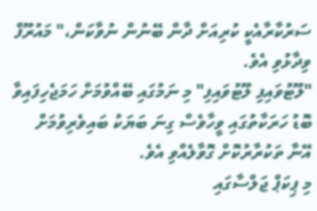ސަރުކާރާއެކީ ކުރިއަށް ދާން ބޭނުން ނުވާކަން،" މައުރޫފް ވިދާޅުވި އެވެ.
"ލޫޓުވައިފި ލޫޓުވައިފި" މި ނަމުގައި ބޭއްވުމަށް ހަމަޖެހިފައިވާ ބޮޑު ހަރަކާތުގައި ވީހާވެސް ގިނަ ބަޔަކު ބައިވެރިވުމަށް އޭނާ ތަކުރާރުކޮށް ގޮވާލެއްވި އެވެ.
މި ޕިކަޕް ޖަލްސާގައި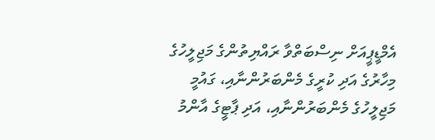އެމްޑީޕީއަށް ނިސްބަތްވާ ރައްޔިތުންގެ މަޖިލީހުގެ މިހާރުގެ އަދި ކުރީގެ މެންބަރުންނާއި، ގައުމީ މަޖިލީހުގެ މެންބަރުންނާއި، އަދި ޕާޓީގެ އާންމު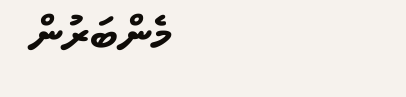މެންބަރުން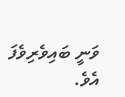ވަނީ ބައިވެރިވެފަ އެވެ.